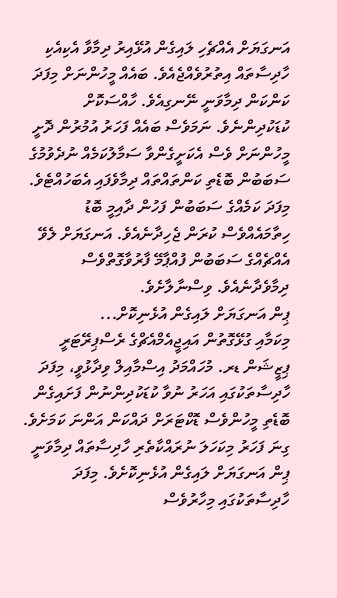އަނގަޔަށް އެއްޗެހި ލައިގެން އުޅޭއިރު ދިމާވާ އެކިއެކި ހާދިސާތައް އިތުރުވެއްޖެއެވެ. ބައެއް މީހުންނަށް މިފަދަ ކަންކަން ދިމާވަނީ ނޭނގިއެވެ. ހާއްސަކޮށް ކުޑަކުދިންނެވެ. ނަމަވެސް ބައެއް ފަހަރު އުމުރުން ދޮށީ މީހުންނަށް ވެސް އެކަށީގެންވާ ސަމާލުކަމެއް ނުދެވުމުގެ ސަބަބުން ބޮޑެތި ކަންތައްތައް ދިމާވެފައި އެބަހުއްޓެވެ. މިފަދަ ކަމެއްގެ ސަބަބުން ފަހުން ދާއިމީ ބޮޑު ހިތާމައެއްވެސް ކުރަން ޖެހިދާނެއެވެ. އަނގަޔަށް ލެވޭ އެއްޗެއްގެ ސަބަބުން ފުއްޕާމޭ ފާރުވާގޮތްވެސް ދިމާވެދާނެއެވެ. ވިސްނާލާށެވެ.
ޕިން އަނގަޔަށް ލައިގެން އުޅެނިކޮށް...
މިކަމާއި ގުޅޭގޮތުން އައިޖީއެމްއެޗްގެ ރެސްޕިރޭޓަރީ ޕިޒީޝަން ޑރ. މުހައްމަދު އިސްމާއިލް ވިދާޅުވީ، މިފަދަ ހާދިސާތަކުގައި އަހަރު ނުވާ ކުޑަކުދިންނުން ފަށައިގެން ބޮޑެތި މީހުންވެސް ޑޮކްޓަރަށް ދައްކަން އަންނަ ކަމަށެވެ. ގިނަ ފަހަރު މިކަހަލަ ނުރައްކާތެރި ހާދިސާތައް ދިމާވަނީ ޕިން އަނގަޔަށް ލައިގެން އުޅެނިކޮށެވެ. މިފަދަ ހާދިސާތަކުގައި މިހާރުވެސް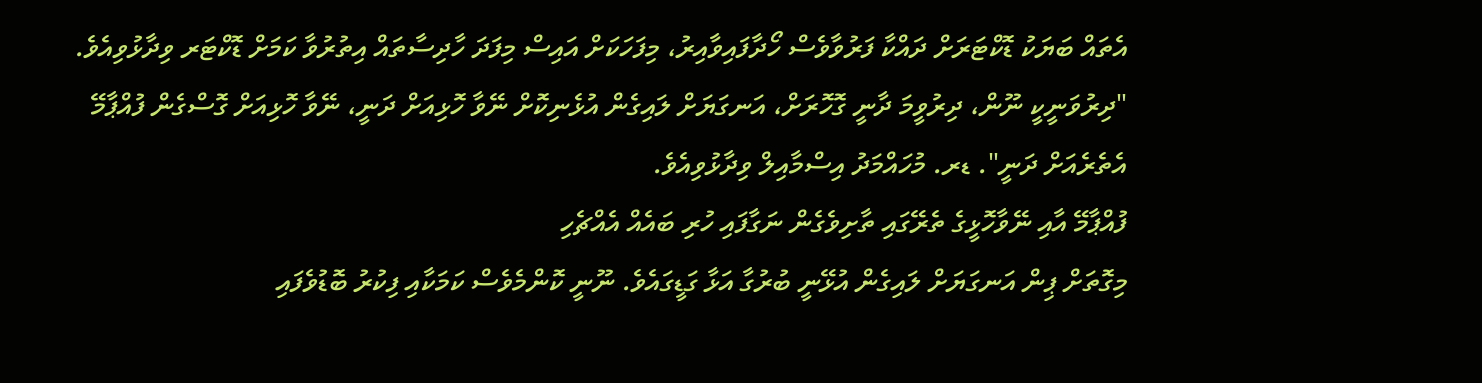އެތައް ބަޔަކު ޑޮކްޓަރަށް ދައްކާ ފަރުވާވެސް ހޯދާފައިވާއިރު، މިފަހަކަށް އައިސް މިފަދަ ހާދިސާތައް އިތުރުވާ ކަމަށް ޑޮކްޓަރ ވިދާޅުވިއެވެ.
"ދިރުވަނީކީ ނޫން، ދިރުވީމަ ދާނީ ގޮހޮރަށް، އަނގަޔަށް ލައިގެން އުޅެނިކޮށް ނޭވާ ހޮޅިއަށް ދަނީ، ނޭވާ ހޮޅިއަށް ގޮސްގެން ފުއްޕާމޭ އެތެރެއަށް ދަނީ". ޑރ. މުހައްމަދު އިސްމާއިލް ވިދާޅުވިއެވެ.
ފުއްޕާމޭ އާއި ނޭވާހޮޅީގެ ތެރޭގައި ތާށިވެގެން ނަގާފައި ހުރި ބައެއް އެއްޗެހި
މިގޮތަށް ޕިން އަނގަޔަށް ލައިގެން އުޅޭނީ ބުރުގާ އަޅާ ގަޑީގައެވެ. ނޫނީ ކޮންމެވެސް ކަމަކާއި ފިކުރު ބޮޑުވެފައި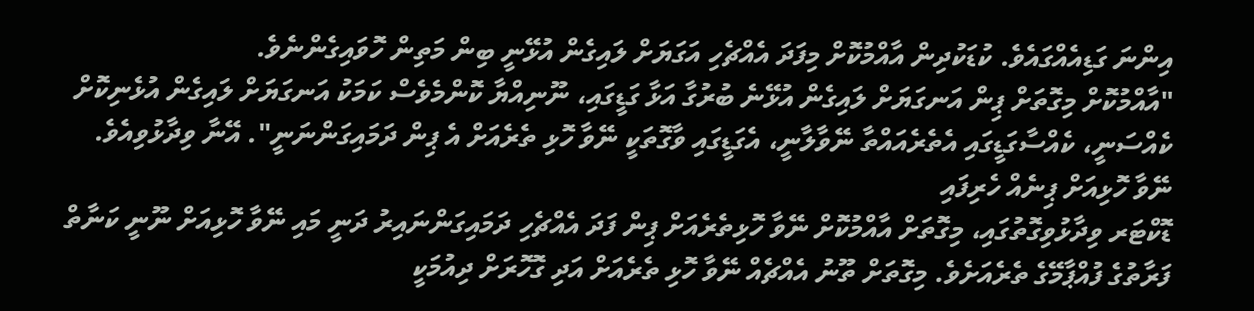އިންނަ ގަޑިއެއްގައެވެ. ކުޑަކުދިން އާއްމުކޮށް މިފަދަ އެއްޗެހި އަގަޔަށް ލައިގެން އުޅޭނީ ބިން މަތިން ހޮވައިގެންނެވެ.
"އާއްމުކޮށް މިގޮތަށް ޕިން އަނގަޔަށް ލައިގެން އުޅޭނެ ބުރުގާ އަޅާ ގަޑީގައި، ނޫނިއްޔާ ކޮންމެވެސް ކަމަކު އަނގަޔަށް ލައިގެން އުޅެނިކޮށް ކެއްސަނީ، ކެއްސާގަޑީގައި އެތެރެއައްތާ ނޭވާލާނީ، އެގަޑީގައި ވާގޮތަކީ ނޭވާ ހޮޅި ތެރެއަށް އެ ޕިން ދަމައިގަންނަނީ". އޭނާ ވިދާޅުވިއެވެ.
ނޭވާ ހޮޅިއަށް ޕިނެއް ހެރިފައި
ޑޮކްޓަރ ވިދާޅުވިގޮތުގައި، މިގޮތަށް އާއްމުކޮށް ނޭވާ ހޮޅިތެރެއަށް ޕިން ފަދަ އެއްޗެހި ދަމައިގަންނައިރު ދަނީ މައި ނޭވާ ހޮޅިއަށް ނޫނީ ކަނާތް ފަރާތުގެ ފުއްޕާމޭގެ ތެރެއަށެވެ. މިގޮތަށް ތޫނު އެއްޗެއް ނޭވާ ހޮޅި ތެރެއަށް އަދި ގޮހޮރަށް ދިއުމަކީ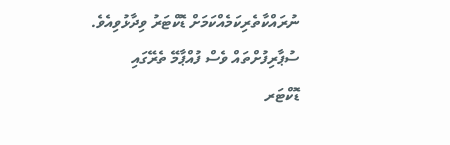ނުރައްކާތެރިކަމެއްކަމަށް ޑޮކްޓަރު ވިދާޅުވިއެވެ.
ސުޕާރިފުށްތައް ވެސް ފުއްޕާމޭ ތެރޭގައި
ޑޮކްޓަރ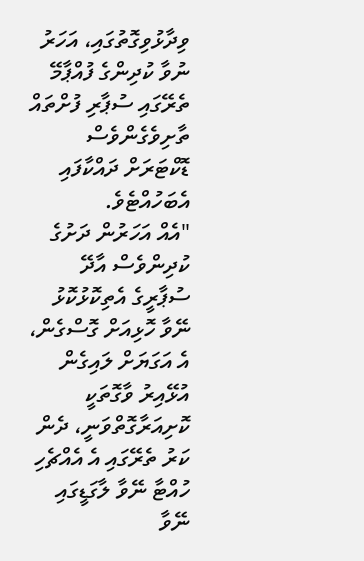ވިދާޅުވިގޮތުގައި، އަހަރު ނުވާ ކުދިންގެ ފުއްޕާމޭ ތެރޭގައި ސުޕާރި ފުށްތައް ތާށިވެގެންވެސް ޑޮކްޓަރަށް ދައްކާފައި އެބަހުއްޓެވެ.
"އެއް އަހަރުން ދަށުގެ ކުދިންވެސް އާދޭ ސުޕާރީގެ އެތިކޮޅުކޮޅު ނޭވާ ހޮޅިއަށް ގޮސްގެން، އެ އަގަޔަށް ލައިގެން އުޅޭއިރު ވާގޮތަކީ ކޮށިއަރާގޮތްވަނީ، ދެން ކަރު ތެރޭގައި އެ އެއްޗެހި ހުއްޓާ ނޭވާ ލާގަޑީގައި ނޭވާ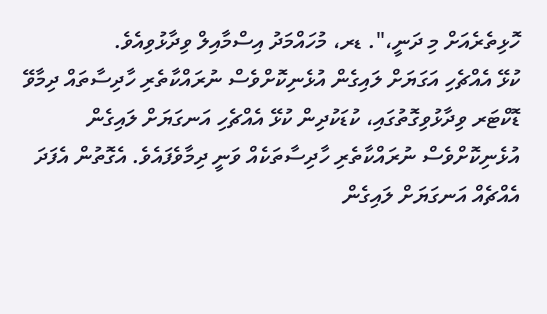ހޮޅިތެރެއަށް މި ދަނީ،". ޑރ، މުހައްމަދު އިސްމާއިލް ވިދާޅުވިއެވެ.
ކުޅޭ އެއްޗެހި އަގަޔަށް ލައިގެން އުޅެނިކޮށްވެސް ނުރައްކާތެރި ހާދިސާތައް ދިމާވޭ
ޑޮކްޓަރ ވިދާޅުވިގޮތުގައި، ކުޑަކުދިން ކުޅޭ އެއްޗެހި އަނގަޔަށް ލައިގެން އުޅެނިކޮށްވެސް ނުރައްކާތެރި ހާދިސާތަކެއް ވަނީ ދިމާވެފައެވެ. އެގޮތުން އެފަދަ އެއްޗެއް އަނގަޔަށް ލައިގެން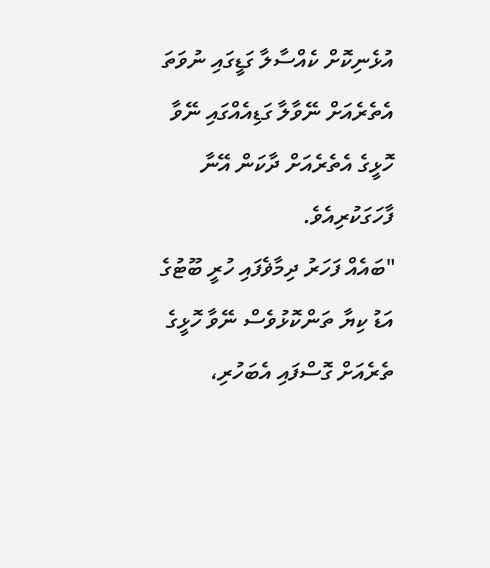އުޅެނިކޮށް ކެއްސާލާ ގަޑީގައި ނުވަތަ އެތެރެއަށް ނޭވާލާ ގަޑިއެއްގައި ނޭވާ ހޮޅީގެ އެތެރެއަށް ދާކަން އޭނާ ފާހަގަކުރިއެވެ.
"ބައެއް ފަހަރު ދިމާޥެފައި ހުރީ ބޫޓުގެ އަޑު ކިޔާ ތަންކޮޅުވެސް ނޭވާ ހޮޅީގެ ތެރެއަށް ގޮސްފައި އެބަހުރި،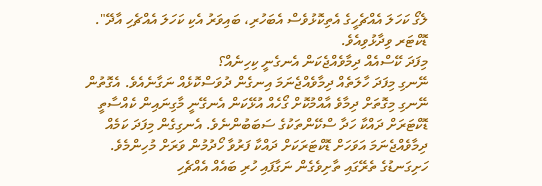ލެގޯ ކަހަލަ އެއްޗެހީގެ އެތިކޮޅުވެސް އެބަހުރި، ބައިވަރު އެކި ކަހަލަ އެއްޗެހި އާދޭ". ޑޮކްޓަރ ވިދާޅުވިއެވެ.
މިފަދަ ކޭސްއެއް ދިމާވެއްޖެކަން އެނގެނީ ކިހިނެއް؟
ނޭނގި މިފަދަ ހާލަތެއް ދިމާވެއްޖެނަމަ އިނގެން ދުވަސްކޮޅެއް ނަގާނެއެވެ. އެގޮތުން ނޭނގި މިގޮތަށް ދިމާވެ އާއްމުކޮށް ގޯހެއް އުޅޭކަން އެނގޭނީ މާގިނައިން ކެއްސާތީ ޑޮކްޓަރަށް ދައްކާ ހަދާ ސްކޭންތަކުގެ ސަބަބުންނެވެ. އެނގިގެން މިފަދަ ކަމެއް ދިމާވެއްޖެނަމަ އަވަހަށް ޑޮކްޓަރަކަށް ދައްކާ ފަރުވާ ހޯދުމުން ވަރަށް މުހިންމެވެ.
ހަށިގަނޑުގެ ތެރޭގައި ތާށިވެގެން ނަގާފައި ހުރި ބައެއް އެއްޗެހި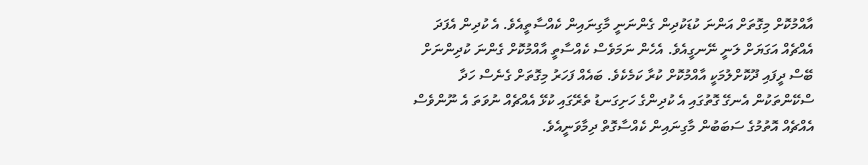އާއްމުކޮށް މިގޮތަށް އަންނަ ކުޑަކުދިން ގެންނަނީ މާގިނައިން ކެއްސާތީއެވެ. އެ ކުދިން އެފަދަ އެއްޗެއް އަގަޔަށް ލަނީ ނޭނގީއެވެ. އެހެން ނަމަވެސް ކެއްސާތީ އާއްމުކޮށް ގެންނަ ކުދިންނަށް ބޭސް ދީފައި ދޫކޮށްލުމަކީ އާއްމުކޮށް ކުރާ ކަމެކެވެ. ބައެއް ފަހަރު މިގޮތަށް ގެނެސް ހަދާ ސްކޭންތަކުން އެނގޭ ގޮތުގައި އެ ކުދިންގެ ހަށިގަނޑު ތެރޭގައި ކުޅޭ އެއްޗެއް ނުވަތަ އެ ނޫންވެސް އެއްޗެއް އޮތުމުގެ ސަބަބުން މާގިނައިން ކެއްސާގޮތް ދިމާވަނީއެވެ.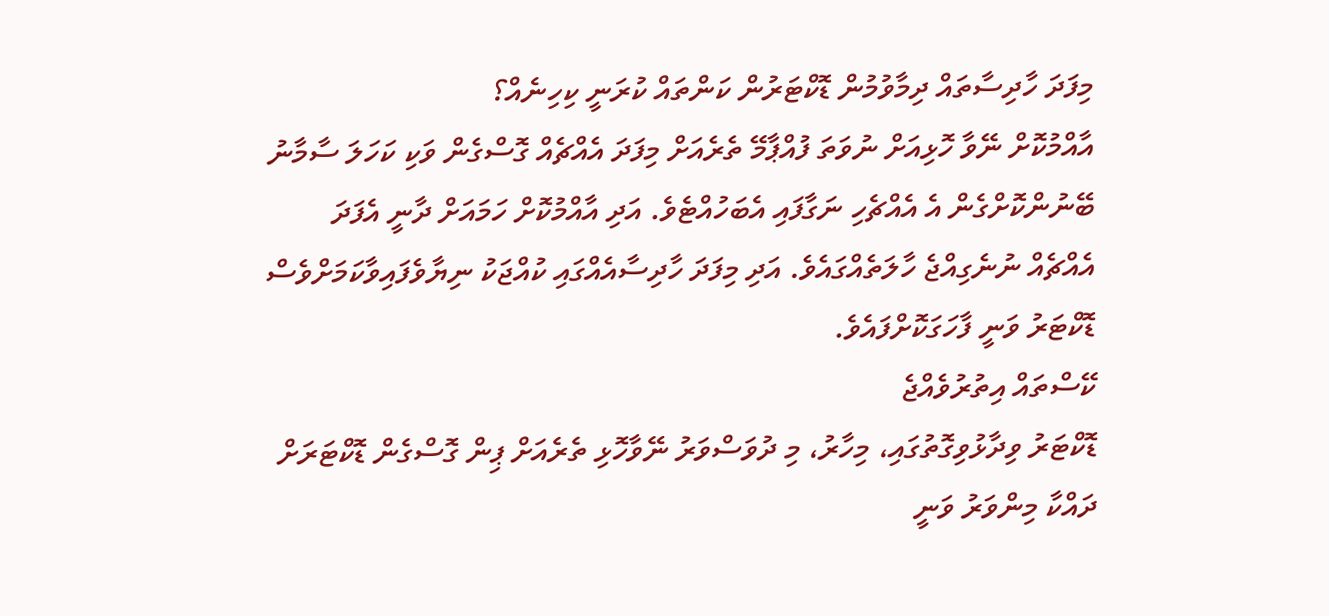މިފަދަ ހާދިސާތައް ދިމާވުމުން ޑޮކްޓަރުން ކަންތައް ކުރަނީ ކިހިނެއް؟
އާއްމުކޮށް ނޭވާ ހޮޅިއަށް ނުވަތަ ފުއްޕާމޭ ތެރެއަށް މިފަދަ އެއްޗެއް ގޮސްގެން ވަކި ކަހަލަ ސާމާނު ބޭނުންކޮށްގެން އެ އެއްޗެހި ނަގާފައި އެބަހުއްޓެވެ. އަދި އާއްމުކޮށް ހަމައަށް ދާނީ އެފަދަ އެއްޗެއް ނުނެގިއްޖެ ހާލަތެއްގައެވެ. އަދި މިފަދަ ހާދިސާއެއްގައި ކުއްޖަކު ނިޔާވެފައިވާކަމަށްވެސް ޑޮކްޓަރު ވަނީ ފާހަގަކޮށްފައެވެ.
ކޭސްތައް އިތުރުވެއްޖެ
ޑޮކްޓަރު ވިދާޅުވިގޮތުގައި، މިހާރު، މި ދުވަސްވަރު ނޭވާހޮޅި ތެރެއަށް ޕިން ގޮސްގެން ޑޮކްޓަރަށް ދައްކާ މިންވަރު ވަނީ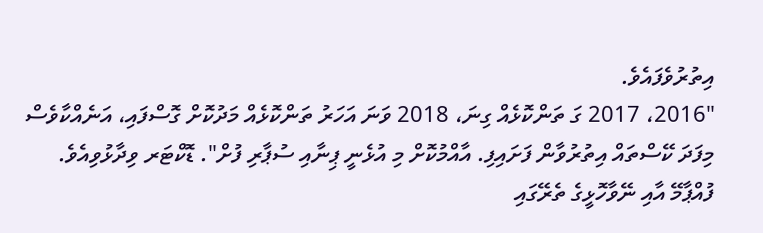އިތުރުވެފައެވެ.
"2016، 2017 ގަ ތަންކޮޅެއް ގިނަ، 2018 ވަނަ އަހަރު ތަންކޮޅެއް މަދުކޮށް ގޮސްފައި، އަނެއްކާވެސް މިފަދަ ކޭސްތައް އިތުރުވާން ފަށައިފި. އާއްމުކޮށް މި އުޅެނީ ޕިނާއި ސުޕާރި ފުށް". ޑޮކްޓަރ ވިދާޅުވިއެވެ.
ފުއްޕާމޭ އާއި ނޭވާހޮޅީގެ ތެރޭގައި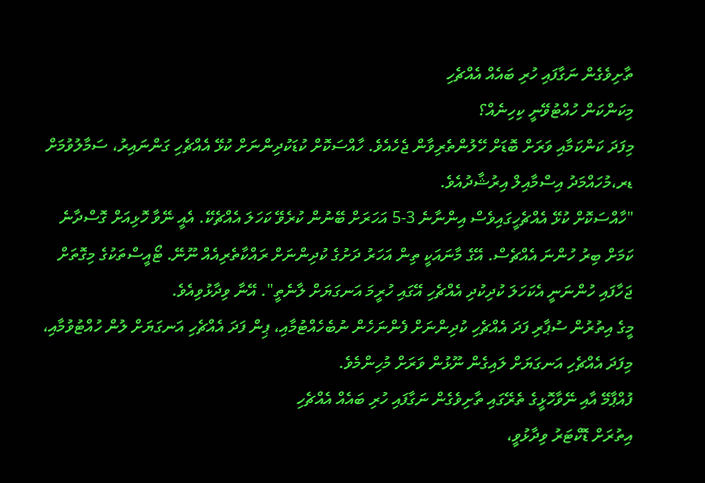ތާށިވެގެން ނަގާފައި ހުރި ބައެއް އެއްޗެހި
މިކަންކަން ހުއްޓުވޭނީ ކިހިނެއް؟
މިފަދަ ކަންކަމާއި ވަރަށް ބޮޑަށް ހޭލުންތެރިވާން ޖެހެއެވެ. ހާއްސަކޮށް ކުޑަކުދިންނަށް ކުޅޭ އެއްޗެހި ގަންނައިރު، ސަމާލުވުމަށް ޑރ،މުހައްމަދު އިސްމާއިލް އިރުޝާދުއެވެ.
"ހާއްސަކޮށް ކުޅޭ އެއްޗެހީގައިވެސް އިންނާނެ 3-5 އަހަރަށް ބޭނުން ކުރެވޭ ކަހަލަ އެއްޗެކޭ. އެއީ ނޭވާ ހޮޅިއަށް ގޮސްދާނެ ކަމަށް ބިރު ހުންނަ އެއްޗެސް. އޭގެ މާނައަކީ ތިން އަހަރު ދަށުގެ ކުދިންނަށް ރައްކާތެރިއެއް ނޫނޭ. ޓޯއީސްތަކުގެ މިގޮތަށް ޖަހާފައި ހުންނަނީ އެކަހަލަ ކުދިކުދި އެއްޗެހި އޭގައި ހުރީމަ އަނގަޔަށް ލާނެތީ". އޭނާ ވިދާޅުވިއެވެ.
މީގެ އިތުރުން ސުޕާރި ފަދަ އެއްޗެހި ކުދިންނަށް ފެންނަހެން ނުބެހެއްޓުމާއި، ޕިން ފަދަ އެއްޗެހި އަނގަޔަށް ލުން ހުއްޓުވުމާއި، މިފަދަ އެއްޗެހި އަނގަޔަށް ލައިގެން ނޫޅުން ވަރަށް މުހިންމެވެ.
ފުއްޕާމޭ އާއި ނޭވާހޮޅީގެ ތެރޭގައި ތާށިވެގެން ނަގާފައި ހުރި ބައެއް އެއްޗެހި
އިތުރަށް ޑޮކްޓަރު ވިދާޅުވީ،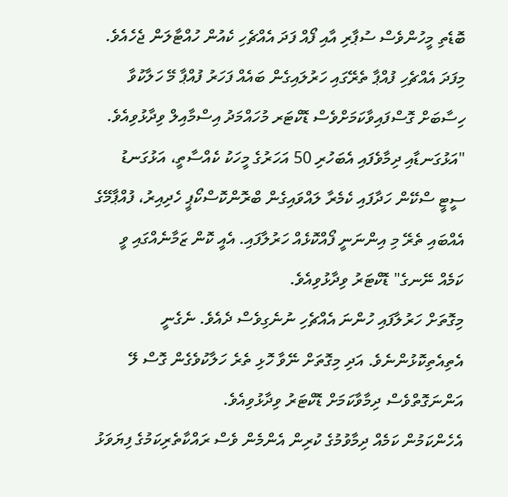ބޮޑެތި މީހުންވެސް ސުޕާރި އާއި ފޯއް ފަދަ އެއްޗެހި ކެއުން ހުއްޓާލަން ޖެހެއެވެ. މިފަދަ އެއްޗެހި ފުއްޕާ ތެރޭގައި ހަރުލައިގެން ބައެއް ފަހަރު ފުއްޕާ މޭ ހަލާކުވާ ހިސާބަށް ގޮސްފައިވާކަމަށްވެސް ޑޮކްޓަރ މުހައްމަދު އިސްމާއިލް ވިދާޅުވިއެވެ.
"އަޅުގަނޑާއި ދިމާވެފައި އެބަހުރި 50 އަހަރުގެ މީހަކު ކެއްސާތީ، އަޅުގަނޑު ސީޓީ ސްކޭން ހަދާފައި ކެމެރާ ލައްވައިގެން ބްރޮންކޮސްކޯޕީ ހެދިއިރު، ފުއްޕާމޭގެ އެއްބައި ތެރޭ މި އިންނަނީ ފޯއްކޮޅެއް ހަރުލާފައި. އެއީ ކޮން ޒަމާނެއްގައި ވީ ކަމެއް ނޭނގެ" ޑޮކްޓަރު ވިދާޅުވިއެވެ.
މިގޮތަށް ހަރުލާފައި ހުންނަ އެއްޗެހި ނުނެގިވެސް ދެއެވެ. ނެގެނީ އެތިއެތިކޮޅުންނެވެ. އަދި މިގޮތަށް ނޭވާ ހޮޅި ތެރެ ހަލާކުވެގެން ގޮސް ލޭ އަންނަގޮތްވެސް ދިމާވާކަމަށް ޑޮކްޓަރު ވިދާޅުވިއެވެ.
އެހެންކަމުން ކަމެއް ދިމާވުމުގެ ކުރިން އެންމެން ވެސް ރައްކާތެރިކަމުގެ ފިޔަވަޅު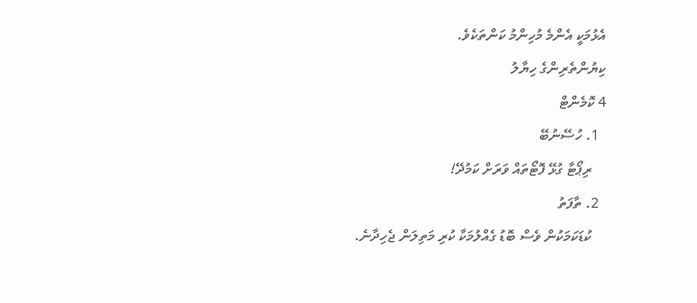އެޅުމަކީ އެންމެ މުހިންމު ކަންތަކެވެ.
ކިޔުންތެރިންގެ ހިޔާލު
4 ކޮމެންޓް
  1. ހުސޭނުބޭ
    ރިޕޯޓާ ގުޅޭ ފޮޓޯތައް ވަރަށް ކަމުދޭ!
  2. ތާފަތު
    ކުޑަކަމަކުން ވެސް ބޮޑު ގެއްލުމަކާ ކުރި މަތިލަން ޖެހިދާނެ.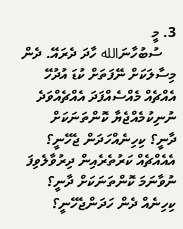3. މީ
    ސުބުހާނަالله ހާދަ ދެރައޭ. ދެން މިސާލަކަށް ނޭފަތަށް ކުޑަ އުދުހޭ އެއްޗެއް މެއްސެއްފަދަ އެއްޗެއްވަދެ ނުނިކުމެއްޖެޔާ ކޮންތަނަކަށް ދާނީ؟ ކިހިނެއްހަދަން ޖެހޭނީ؟ އެއެއްޗެއް ކަރުތެރެއިން ދިރުވާލެވިފަ ނުވާނަމަ ކޮންތަނަކަށް ދާނީ؟ ކިހިނެއް ދެން ހަދަންޖެހޭނީ؟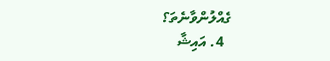ގެއްލުންވާނެތަ؟
  4. އައިޝާ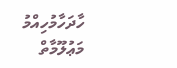ހާދަހާމުހިއްމު މަޢުލޫމާތް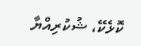ކޮޅެކޭ، ޝުކުރިއްޔާ